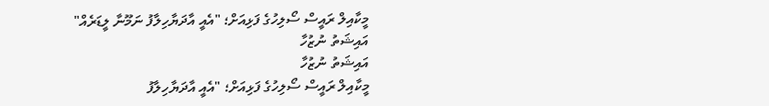މީކާއިލް ރައީސް ސޯލިހުގެ ފަޅިއަށް؛ "އެއީ އާދަޔާހިލާފު ނަމޫނާ ލީޑަރެއް"
އައިޝަތު ނުޒުހާ
އައިޝަތު ނުޒުހާ
މީކާއިލް ރައީސް ސޯލިހުގެ ފަޅިއަށް؛ "އެއީ އާދަޔާހިލާފު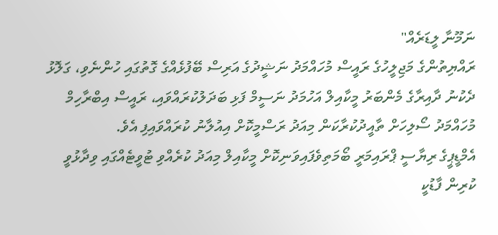ނަމޫނާ ލީޑަރެއް"
ރައްޔިތުންގެ މަޖިލީހުގެ ރައީސް މުހައްމަދު ނަޝީދުގެ އަރިސް ބޭފުޅެއްގެ ގޮތުގައި ހުންނެވި، ގަލޮޅު ދެކުނު ދާއިރާގެ މެންބަރު މީކާއިލް އަހުމަދު ނަސީމް ފަޅި ބަދަލުކުރައްވައި، ރައީސް އިބްރާހިމް މުހައްމަދު ސޯލިހަށް ތާއީދުކުރާކަން މިއަދު ރަސްމީކޮށް އިއުލާނު ކުރައްވައިފި އެވެ.
އެމްޑީޕީގެ ރިޔާސީ ޕްރައިމަރީ ބޯމަތިވެފައިވަނިކޮށް މީކާއިލް މިއަދު ކުރެއްވި ޓުވީޓެއްގައި ވިދާޅުވީ ކުރިން ފާޑުކީ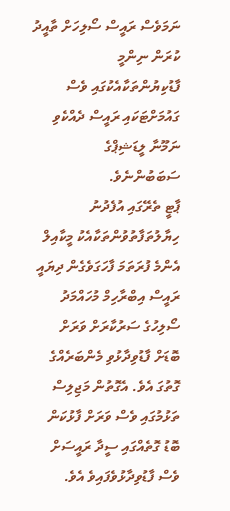ނަމަވެސް ރައީސް ސޯލިހަށް ތާއީދު ކުރަން ނިންމީ ފާޑުކިޔުންތަކާއެކުގައި ވެސް ގައުމަށްޓަކައި ރައީސް ދެއްކެވި ނަމޫނާ ލީޑަޝިޕްގެ ސަބަބުންނެވެ.
ޕާޓީ ތެރޭގައި އުފެދުނު ހިޔާލުތަފާތުވުންތަކާއެކު މީކާއިލް އެންމެ ފުރަތަމަ ފާހަގަވެގެން ދިޔައީ ރައީސް އިބްރާހިމް މުހައްމަދު ސޯލިހުގެ ސަރުކާރަށް ވަރަށް ބޮޑަށް ފާޑުވިދާޅުވި މެންބަރެއްގެ ގޮތުގަ އެވެ. އެގޮތުން މަޖިލިސް ތަޅުމުގައި ވެސް ވަރަށް ފާޅުކަން ބޮޑު ގޮތެއްގައި ސީދާ ރައީސަށް ވެސް ފާޑުވިދާޅުވެފައިވެ އެވެ.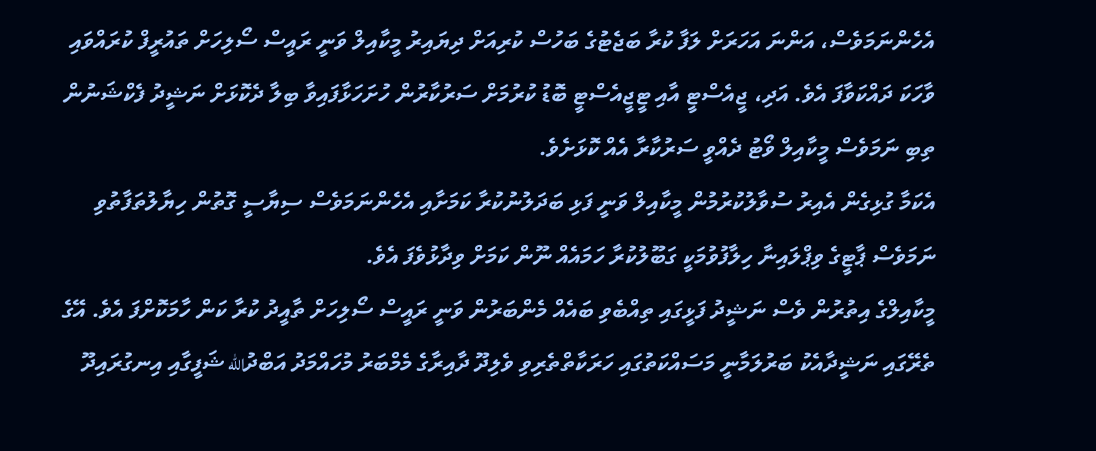އެހެންނަމަވެސް، އަންނަ އަހަރަށް ލަފާ ކުރާ ބަޖެޓުގެ ބަހުސް ކުރިއަށް ދިޔައިރު މީކާއިލް ވަނީ ރައީސް ސޯލިހަށް ތައުރީފް ކުރައްވައި ވާހަކަ ދައްކަވާފަ އެވެ. އަދި، ޖީއެސްޓީ އާއި ޓީޖީއެސްޓީ ބޮޑު ކުރުމަށް ސަރުކާރުން ހުށަހަޅާފައިވާ ބިލާ ދެކޮޅަށް ނަޝީދު ފެކްޝަނުން ތިބި ނަމަވެސް މީކާއިލް ވޯޓު ދެއްވީ ސަރުކާރާ އެއް ކޮޅަށެވެ.
އެކަމާ ގުޅިގެން އެއިރު ސުވާލުކުރުމުން މީކާއިލް ވަނީ ފަޅި ބަދަލުނުކުރާ ކަމަށާއި އެހެންނަމަވެސް ސިޔާސީ ގޮތުން ހިޔާލުތަފާތުވި ނަމަވެސް ޕާޓީގެ ވިޕްލައިނާ ހިލާފުވުމަކީ ގަބޫލުކުރާ ހަމައެއް ނޫން ކަމަށް ވިދާޅުވެފަ އެވެ.
މީކާއިލްގެ އިތުރުން ވެސް ނަޝީދު ފަޅީގައި ތިއްބެވި ބައެއް މެންބަރުން ވަނީ ރައީސް ސޯލިހަށް ތާއީދު ކުރާ ކަން ހާމަކޮށްފަ އެވެ. އޭގެ ތެރޭގައި ނަޝީދާއެކު ބަރުލަމާނީ މަސައްކަތުގައި ހަރަކާތްތެރިވި ވެލިދޫ ދާއިރާގެ މެމްބަރު މުހައްމަދު އަބްދުالله ޝަފީގާއި އިނގުރައިދޫ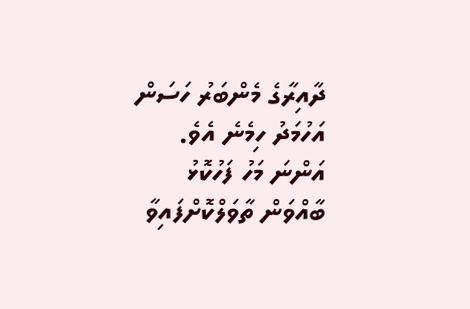ދާއިރާގެ މެންބަރު ހަސަން އަހުމަދު ހިމެނެ އެވެ.
އަންނަ މަހު ފަހުކޮޅު ބާއްވަން ތާވަލްކޮށްފައިވާ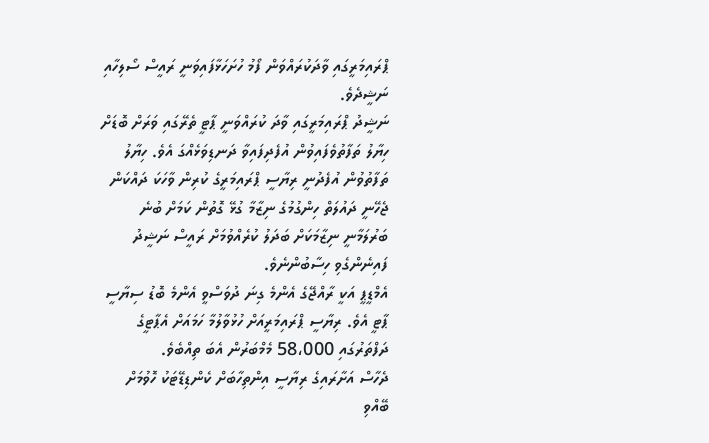ޕްރައިމަރީގައި ވާދަކުރައްވަން ފޯމު ހުށަހަޅާފައިވަނީ ރައީސް ސޯލިހާއި ނަޝީދެވެ.
ނަޝީދު ޕްރައިމަރީގައި ވާދަ ކުރައްވަނީ ޕާޓީ ތެރޭގައި ވަރަށް ބޮޑަށް ހިޔާލު ތަފާތުވެފައިވުން އުފެދިފައިވާ ދަނޑިވަޅެއްގަ އެވެ. ހިޔާލު ތަފާތުވުން އުފެދުނީ ރިޔާސީ ޕްރައިމަރީގެ ކުރިން ވާހަކަ ދައްކަން ޖެހޭނީ ދައުލަތް ހިންގުމުގެ ނިޒާމާ ގުޅޭ ގޮތުން ކަމަށް ބުނެ ބަރުލަމާނީ ނިޒާމަކަށް ބަދަލު ކުރެއްވުމަށް ރައީސް ނަޝީދު ފައިނެންގެވި ހިސާބުންނެވެ.
އެމްޑީޕީ އަކީ ރާއްޖޭގެ އެންމެ ގިނަ ދުވަސްވީ އެންމެ ބޮޑު ސިޔާސީ ޕާޓީ އެވެ. ރިޔާސީ ޕްރައިމަރީއަށް ހުޅުވާލުމާ ހަމައަށް އެޕާޓީގެ ދަފްތަރުގައި 58،000 މެމްބަރުން އެބަ ތިއްބެވެ.
ދެހާސް އަށާރައިގެ ރިޔާސީ އިންތިހާބަށް ކެންޑިޑޭޓަކު ހޮވުމަށް ބޭއްވި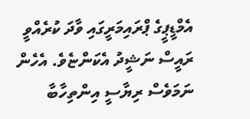އެމްޑީޕީގެ ޕްރައިމަރީގައި ވާދަ ކުރެއްވީ ރައީސް ނަޝީދު އެކަންޏެވެ. އެހެން ނަމަވެސް ރިޔާސީ އިންތިހާބާ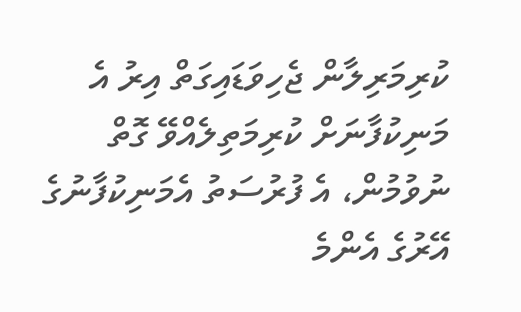ކުރިމަރިލާން ޖެހިވަޑައިގަތް އިރު އެ މަނިކުފާނަށް ކުރިމަތިލެއްވޭ ގޮތް ނުވުމުން، އެ ފުރުސަތު އެމަނިކުފާނުގެ އޭރުގެ އެންމެ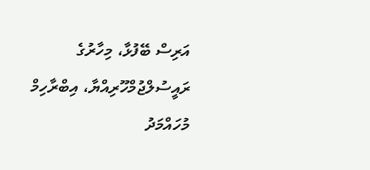އަރިސް ބޭފުޅާ، މިހާރުގެ ރައީސުލްޖުމްހޫރިއްޔާ، އިބްރާހިމް މުހައްމަދު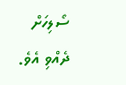ސޯލިހަށް ދެއްވި އެވެ.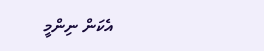އެކަން ނިންމީ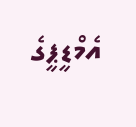އެމްޑީޕީގެ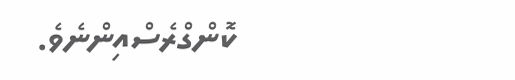ކޮންގްރެސްއިންނެވެ.